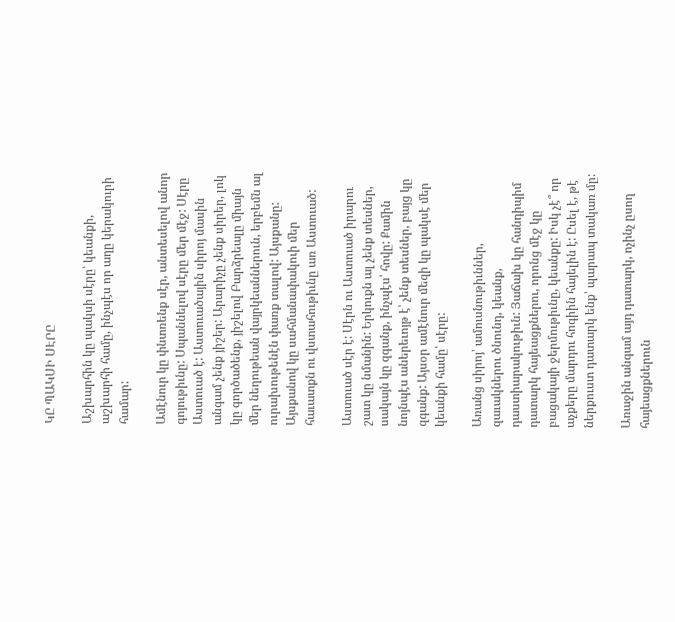ԿԸ ՊԱԿՍԻ ՍԷՐԸ

Աշխարհին կը պակսի սէրը՝ կեանքի, աշխարհի համը, ինչպէս որ աղը կերակուրի համար:

Ամէնուր կը փնտռենք սէր, անտեսելով անոր գոյութիւնը: Սպաննելով սէրը մեր մէջ: Սէրը Աստուած է: Աստուածային սիրոյ մասին անգամ չենք յիշեր: Արարիչը չենք սիրեր, լոկ կը գործածենք, յիշելով Բարձրեալը միայն մեր նեղութեան վայրկեաններուն, երբեմն ալ ուրախութենէն փառք տալով: Այսքանը: Այսքանով կը սահմանափակուի մեր հաւատքն ու վստահութիւնը առ Աստուած:

Աստուած սէր է: Սէրն ու Աստուած իրարու շատ կը նմանին: Երկուքն ալ չենք տեսներ, սակայն կը զգանք, ինչպէս՝ հովը: Քամին նոյնպէս աներեւոյթ է՝ չենք տեսներ, բայց կը զգանք: Այսօր ամէնուր մեզի կը պակսէ մեր կեանքի համը՝ սէրը:

Առանց սիրոյ՝ ամուսնութիւններ, զաւակներու ծնունդ, կեանք, դաստիարակութիւն: Յաճախ կը հանդիպիմ դատարկ հայեացքներու, որոնց մէջ կը բացակայի ջերմութիւնը, կեանքը: Իսկ չէ՞ որ աչքերը մարդու հոգիին հայելին է: Ըսել է, թէ ներքուստ դատարկ ենք՝ պարապ տակառ մը:

Առաջին անգամ այդ դատարկ, ոչինչ ըսող հայեացքներուն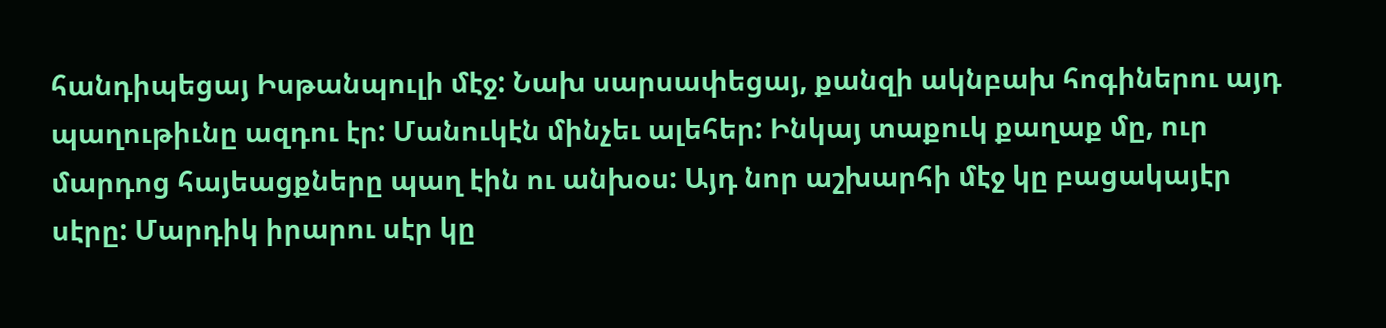հանդիպեցայ Իսթանպուլի մէջ: Նախ սարսափեցայ, քանզի ակնբախ հոգիներու այդ պաղութիւնը ազդու էր: Մանուկէն մինչեւ ալեհեր: Ինկայ տաքուկ քաղաք մը, ուր մարդոց հայեացքները պաղ էին ու անխօս: Այդ նոր աշխարհի մէջ կը բացակայէր սէրը: Մարդիկ իրարու սէր կը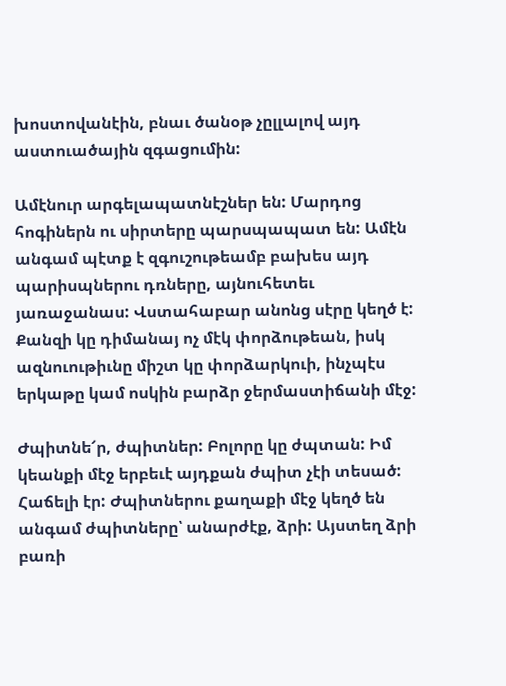խոստովանէին, բնաւ ծանօթ չըլլալով այդ աստուածային զգացումին:

Ամէնուր արգելապատնէշներ են: Մարդոց հոգիներն ու սիրտերը պարսպապատ են: Ամէն անգամ պէտք է զգուշութեամբ բախես այդ պարիսպներու դռները, այնուհետեւ յառաջանաս: Վստահաբար անոնց սէրը կեղծ է: Քանզի կը դիմանայ ոչ մէկ փորձութեան, իսկ ազնուութիւնը միշտ կը փորձարկուի, ինչպէս երկաթը կամ ոսկին բարձր ջերմաստիճանի մէջ:

Ժպիտնե՜ր, ժպիտներ: Բոլորը կը ժպտան: Իմ կեանքի մէջ երբեւէ այդքան ժպիտ չէի տեսած: Հաճելի էր: Ժպիտներու քաղաքի մէջ կեղծ են անգամ ժպիտները՝ անարժէք, ձրի: Այստեղ ձրի բառի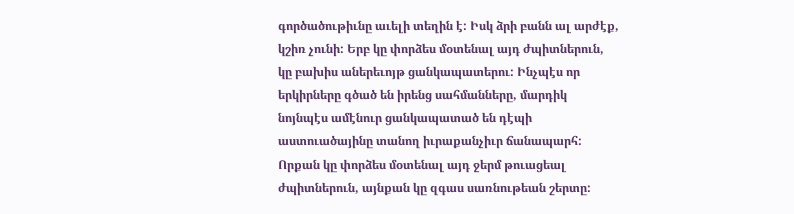գործածութիւնը աւելի տեղին է: Իսկ ձրի բանն ալ արժէք, կշիռ չունի: Երբ կը փորձես մօտենալ այդ ժպիտներուն, կը բախիս աներեւոյթ ցանկապատերու: Ինչպէս որ երկիրները գծած են իրենց սահմանները, մարդիկ նոյնպէս ամէնուր ցանկապատած են դէպի աստուածայինը տանող իւրաքանչիւր ճանապարհ: Որքան կը փորձես մօտենալ այդ ջերմ թուացեալ ժպիտներուն, այնքան կը զգաս սառնութեան շերտը: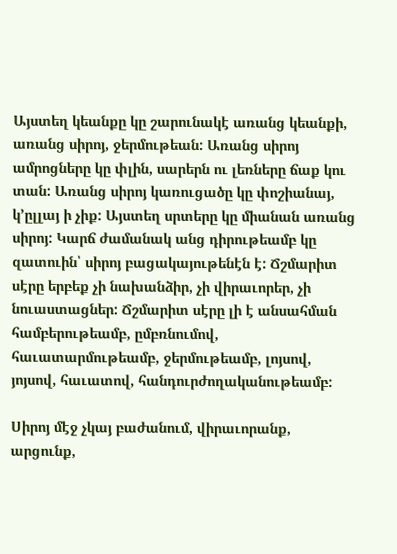Այստեղ կեանքը կը շարունակէ առանց կեանքի, առանց սիրոյ, ջերմութեան: Առանց սիրոյ ամրոցները կը փլին, սարերն ու լեռները ճաք կու տան: Առանց սիրոյ կառուցածը կը փոշիանայ, կ՚ըլլայ ի չիք: Այստեղ սրտերը կը միանան առանց սիրոյ: Կարճ ժամանակ անց դիրութեամբ կը զատուին՝ սիրոյ բացակայութենէն է: Ճշմարիտ սէրը երբեք չի նախանձիր, չի վիրաւորեր, չի նուաստացներ: Ճշմարիտ սէրը լի է անսահման համբերութեամբ, ըմբռնումով, հաւատարմութեամբ, ջերմութեամբ, լոյսով, յոյսով, հաւատով, հանդուրժողականութեամբ:

Սիրոյ մէջ չկայ բաժանում, վիրաւորանք, արցունք,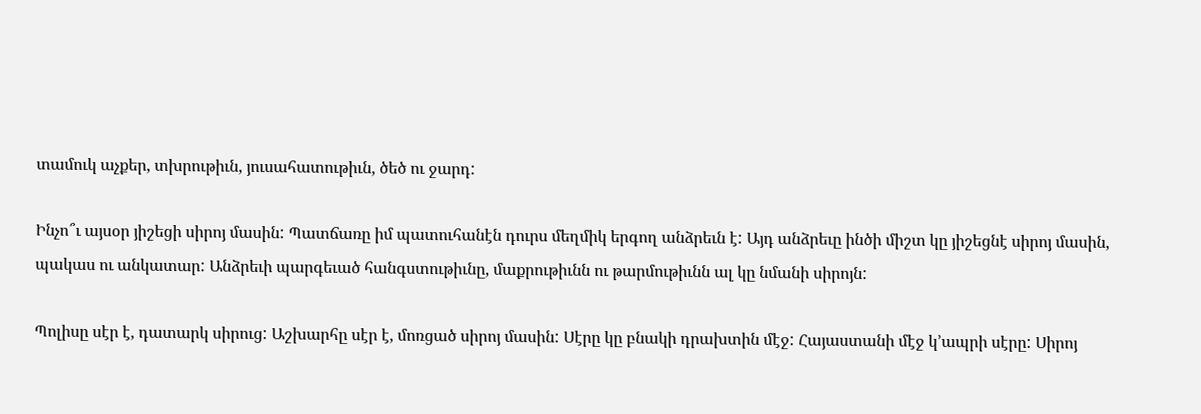տամուկ աչքեր, տխրութիւն, յուսահատութիւն, ծեծ ու ջարդ:

Ինչո՞ւ այսօր յիշեցի սիրոյ մասին: Պատճառը իմ պատուհանէն դուրս մեղմիկ երգող անձրեւն է: Այդ անձրեւը ինծի միշտ կը յիշեցնէ սիրոյ մասին, պակաս ու անկատար: Անձրեւի պարգեւած հանգստութիւնը, մաքրութիւնն ու թարմութիւնն ալ կը նմանի սիրոյն:

Պոլիսը սէր է, դատարկ սիրուց: Աշխարհը սէր է, մոռցած սիրոյ մասին: Սէրը կը բնակի դրախտին մէջ: Հայաստանի մէջ կ՚ապրի սէրը: Սիրոյ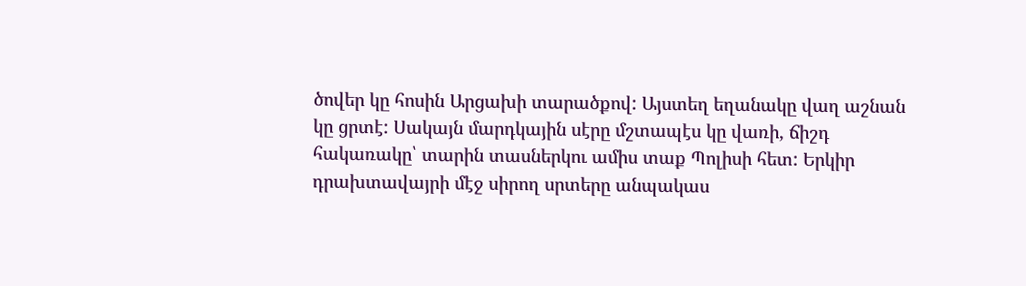ծովեր կը հոսին Արցախի տարածքով: Այստեղ եղանակը վաղ աշնան կը ցրտէ: Սակայն մարդկային սէրը մշտապէս կը վառի, ճիշդ հակառակը՝ տարին տասներկու ամիս տաք Պոլիսի հետ: Երկիր դրախտավայրի մէջ սիրող սրտերը անպակաս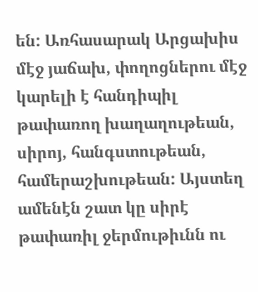են: Առհասարակ Արցախիս մէջ յաճախ, փողոցներու մէջ կարելի է հանդիպիլ թափառող խաղաղութեան, սիրոյ, հանգստութեան, համերաշխութեան: Այստեղ ամենէն շատ կը սիրէ թափառիլ ջերմութիւնն ու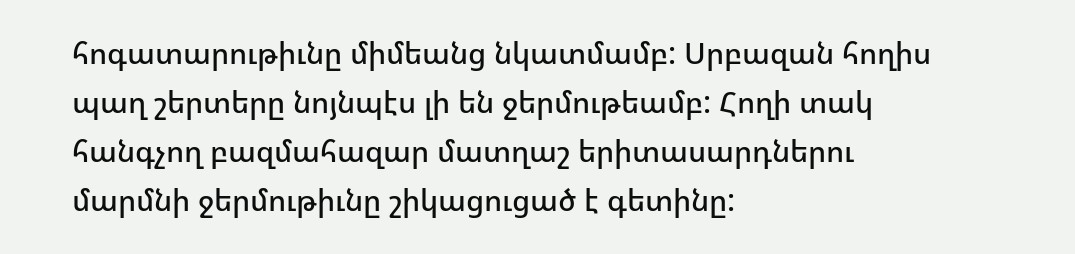հոգատարութիւնը միմեանց նկատմամբ: Սրբազան հողիս պաղ շերտերը նոյնպէս լի են ջերմութեամբ: Հողի տակ հանգչող բազմահազար մատղաշ երիտասարդներու մարմնի ջերմութիւնը շիկացուցած է գետինը: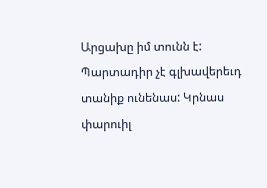Արցախը իմ տունն է: Պարտադիր չէ գլխավերեւդ տանիք ունենաս: Կրնաս փարուիլ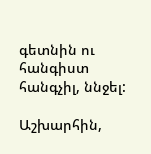գետնին ու հանգիստ հանգչիլ, ննջել:

Աշխարհին,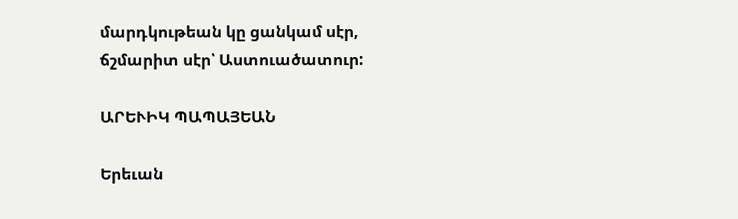մարդկութեան կը ցանկամ սէր, ճշմարիտ սէր՝ Աստուածատուր:

ԱՐԵՒԻԿ ՊԱՊԱՅԵԱՆ

Երեւան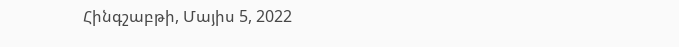Հինգշաբթի, Մայիս 5, 2022